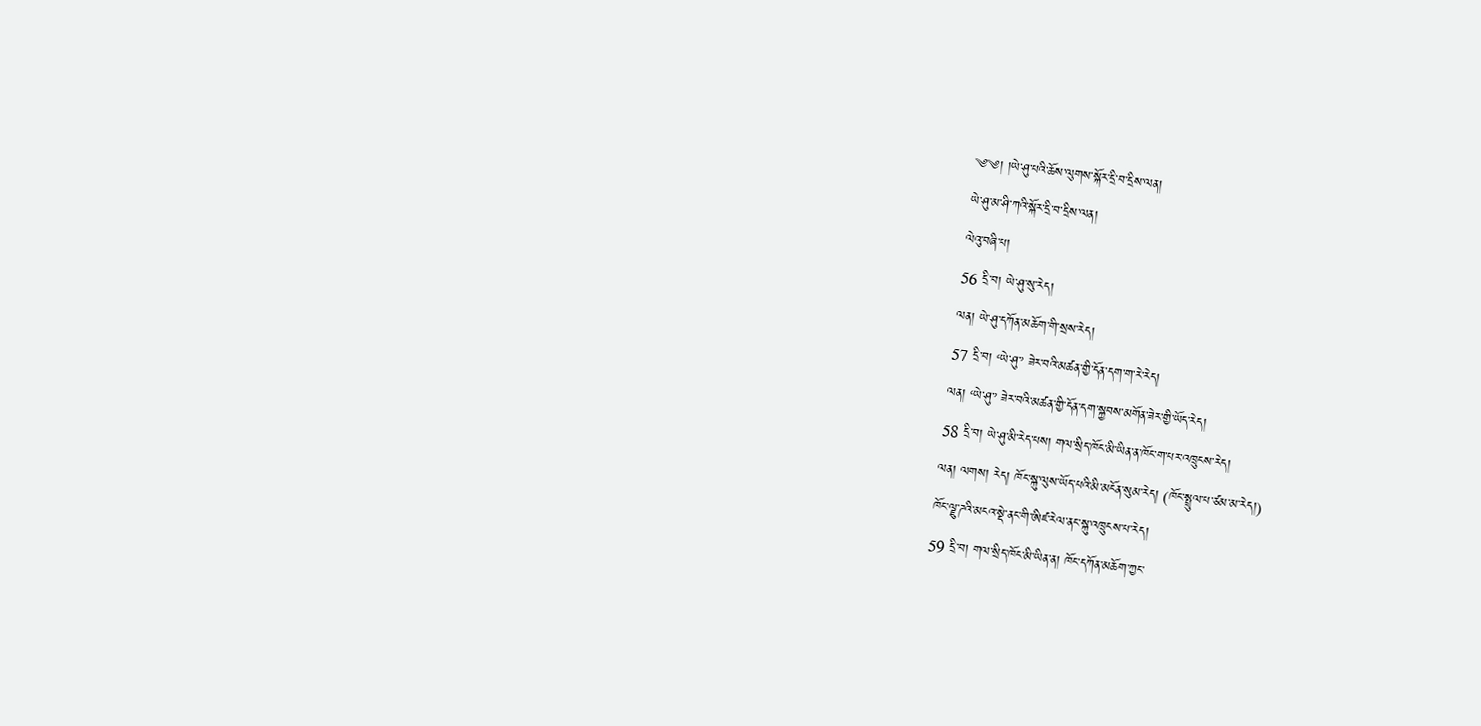༄༄། །ཡེ་ཤུ་པའི་ཆོས་ལུགས་སྐོར་དྲི་བ་དྲིས་ལན།
ཡེ་ཤུ་མ་ཤི་ཀའི་སྐོར་དྲི་བ་དྲིས་ལན།
ལེའུ་བཞི་པ།
56 དྲི་བ། ཡེ་ཤུ་སུ་རེད།
ལན། ཡེ་ཤུ་དཀོན་མཆོག་གི་སྲས་རེད།
57 དྲི་བ། ‘ཡེ་ཤུ་’ ཟེར་བའི་མཚན་གྱི་དོན་དག་ག་རེ་རེད།
ལན། ‘ཡེ་ཤུ་’ ཟེར་བའི་མཚན་གྱི་དོན་དག་སྐྱབས་མགོན་ཟེར་གྱི་ཡོད་རེད།
58 དྲི་བ། ཡེ་ཤུ་མི་རེད་པས། གལ་སྲིད་ཁོང་མི་ཡིན་ན་ཁོང་ག་པར་འཁྲུངས་རེད།
ལན། ལགས། རེད། ཁོང་སྐུ་ལུས་ཡོད་པའི་མི་མངོན་སུམ་རེད། (ཁོང་སྤྲུལ་པ་ཙམ་མ་རེད།)
ཁོང་ལྗུ་ཌའི་མངའ་སྡེ་ནང་གི་ཨིཛ་རེལ་ནང་སྐུ་འཁྲུངས་པ་རེད།
59 དྲི་བ། གལ་སྲིད་ཁོང་མི་ཡིན་ན། ཁོང་དཀོན་མཆོག་ཀྱང་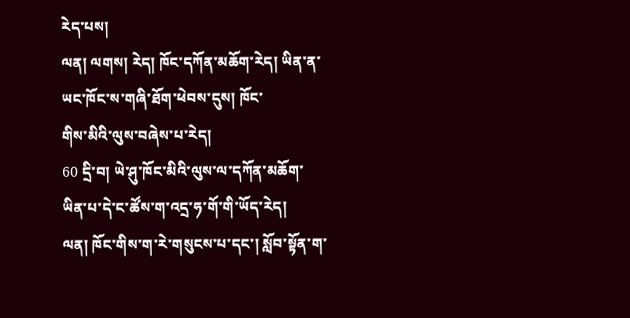རེད་པས།
ལན། ལགས། རེད། ཁོང་དཀོན་མཆོག་རེད། ཡིན་ན་ཡང་ཁོང་ས་གཞི་ཐོག་ཕེབས་དུས། ཁོང་
གིས་མིའི་ལུས་བཞེས་པ་རེད།
60 དྲི་བ། ཡེ་ཤུ་ཁོང་མིའི་ལུས་ལ་དཀོན་མཆོག་ཡིན་པ་དེ་ང་ཚོས་ག་འདྲ་ཧ་གོ་གི་ཡོད་རེད།
ལན། ཁོང་གིས་ག་རེ་གསུངས་པ་དང་། སློབ་སྟོན་ག་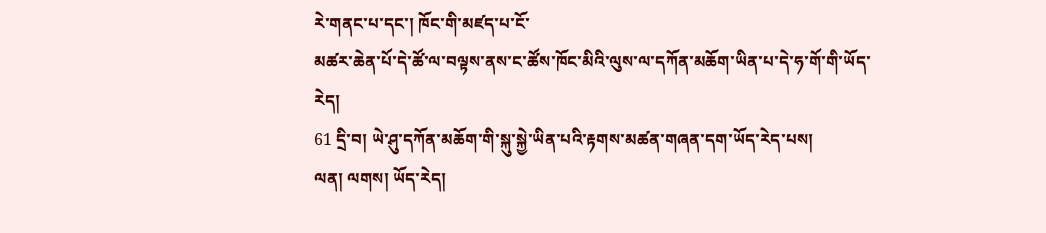རེ་གནང་པ་དང་། ཁོང་གི་མཛད་པ་ངོ་
མཚར་ཆེན་པོ་དེ་ཚོ་ལ་བལྟས་ནས་ང་ཚོས་ཁོང་མིའི་ལུས་ལ་དཀོན་མཆོག་ཡིན་པ་དེ་ཧ་གོ་གི་ཡོད་
རེད།
61 དྲི་བ། ཡེ་ཤུ་དཀོན་མཆོག་གི་སྐུ་སྐྱེ་ཡིན་པའི་རྟགས་མཚན་གཞན་དག་ཡོད་རེད་པས།
ལན། ལགས། ཡོད་རེད།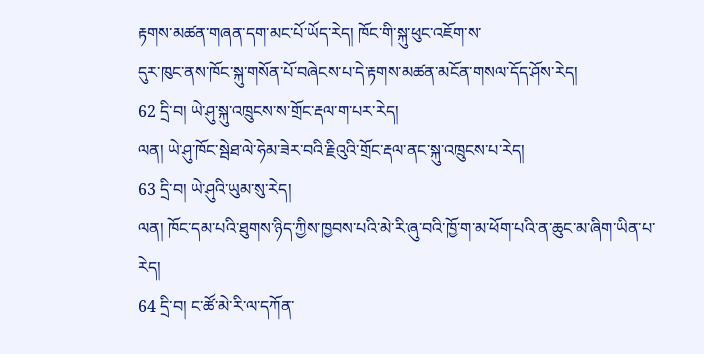རྟགས་མཚན་གཞན་དག་མང་པོ་ཡོད་རེད། ཁོང་གི་སྐུ་ཕུང་འཇོག་ས་
དུར་ཁུང་ནས་ཁོང་སྐུ་གསོན་པོ་བཞེངས་པ་དེ་རྟགས་མཚན་མངོན་གསལ་དོད་ཤོས་རེད།
62 དྲི་བ། ཡེ་ཤུ་སྐུ་འཁྲུངས་ས་གྲོང་རྡལ་ག་པར་རེད།
ལན། ཡེ་ཤུ་ཁོང་སྦེཐ་ལེ་ཧེམ་ཟེར་བའི་རྗིའུའི་གྲོང་རྡལ་ནང་སྐུ་འཁྲུངས་པ་རེད།
63 དྲི་བ། ཡེ་ཤུའི་ཡུམ་སུ་རེད།
ལན། ཁོང་དམ་པའི་ཐུགས་ཉིད་ཀྱིས་ཁྱབས་པའི་མེ་རི་ཞུ་བའི་ཁྱོ་ག་མ་ཕོག་པའི་ན་ཆུང་མ་ཞིག་ཡིན་པ་
རེད།
64 དྲི་བ། ང་ཚོ་མེ་རི་ལ་དཀོན་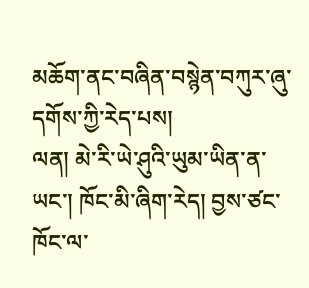མཆོག་ནང་བཞིན་བསྙེན་བཀུར་ཞུ་དགོས་ཀྱི་རེད་པས།
ལན། མེ་རི་ཡེ་ཤུའི་ཡུམ་ཡིན་ན་ཡང་། ཁོང་མི་ཞིག་རེད། བྱས་ཙང་ཁོང་ལ་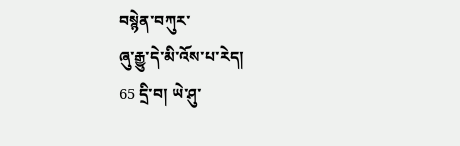བསྙེན་བཀུར་
ཞུ་རྒྱུ་དེ་མི་འོས་པ་རེད།
65 དྲི་བ། ཡེ་ཤུ་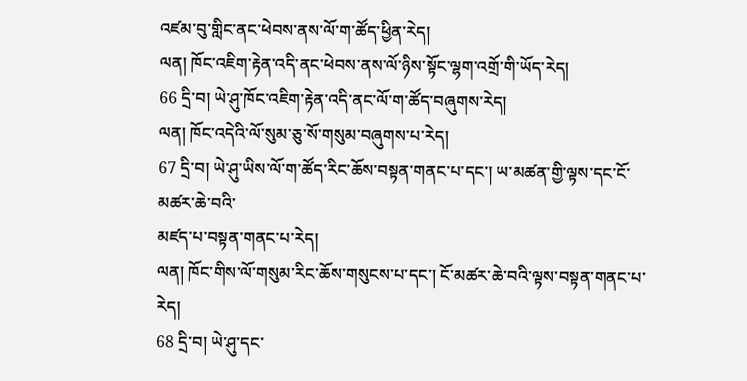འཛམ་བུ་གླིང་ནང་ཕེབས་ནས་ལོ་ག་ཚོད་ཕྱིན་རེད།
ལན། ཁོང་འཇིག་རྟེན་འདི་ནང་ཕེབས་ནས་ལོ་ཉིས་སྟོང་ལྷག་འགྲོ་གི་ཡོད་རེད།
66 དྲི་བ། ཡེ་ཤུ་ཁོང་འཇིག་རྟེན་འདི་ནང་ལོ་ག་ཚོད་བཞུགས་རེད།
ལན། ཁོང་འདེའི་ལོ་སུམ་ཅུ་སོ་གསུམ་བཞུགས་པ་རེད།
67 དྲི་བ། ཡེ་ཤུ་ཡིས་ལོ་ག་ཚོད་རིང་ཆོས་བསྟན་གནང་པ་དང་། ཡ་མཚན་གྱི་ལྟས་དང་ངོ་མཚར་ཆེ་བའི་
མཛད་པ་བསྟན་གནང་པ་རེད།
ལན། ཁོང་གིས་ལོ་གསུམ་རིང་ཆོས་གསུངས་པ་དང་། ངོ་མཚར་ཆེ་བའི་ལྟས་བསྟན་གནང་པ་རེད།
68 དྲི་བ། ཡེ་ཤུ་དང་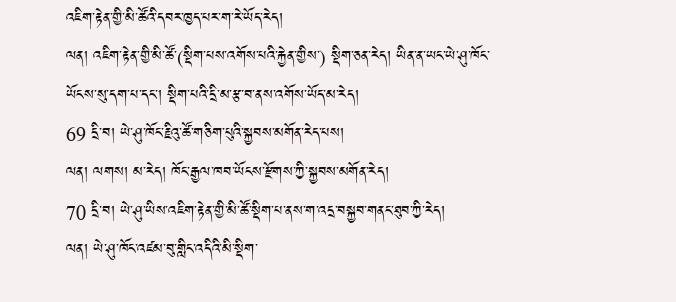འཇིག་རྟེན་གྱི་མི་ཚོའི་དབར་ཁྱད་པར་ག་རེ་ཡོད་རེད།
ལན། འཇིག་རྟེན་གྱི་མི་ཚོ་(སྡིག་པས་འགོས་པའི་རྐྱེན་གྱིས་) སྡིག་ཅན་རེད། ཡིན་ན་ཡང་ཡེ་ཤུ་ཁོང་
ཡོངས་སུ་དག་པ་དང་། སྡིག་པའི་དྲི་མ་རྩ་བ་ནས་འགོས་ཡོད་མ་རེད།
69 དྲི་བ། ཡེ་ཤུ་ཁོང་རྗིའུ་ཚོ་གཅིག་པུའི་སྐྱབས་མགོན་རེད་པས།
ལན། ལགས། མ་རེད། ཁོང་རྒྱལ་ཁབ་ཡོངས་རྫོགས་ཀྱི་སྐྱབས་མགོན་རེད།
70 དྲི་བ། ཡེ་ཤུ་ཡིས་འཇིག་རྟེན་གྱི་མི་ཚོ་སྡིག་པ་ནས་ག་འདྲ་བསྐྱབ་གནང་ཐུབ་ཀྱི་རེད།
ལན། ཡེ་ཤུ་ཁོང་འཛམ་བུ་གླིང་འདིའི་མི་སྡིག་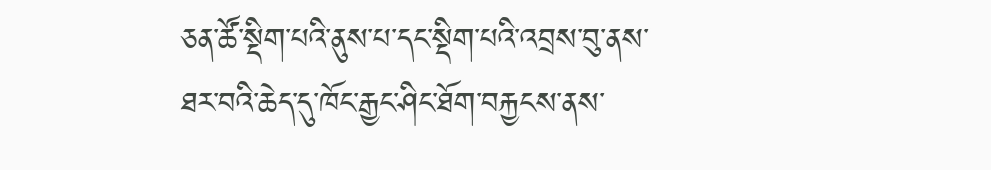ཅན་ཚོ་སྡིག་པའི་ནུས་པ་དང་སྡིག་པའི་འབྲས་བུ་ནས་
ཐར་བའི་ཆེད་དུ་ཁོང་རྒྱང་ཤིང་ཐོག་བརྐྱངས་ནས་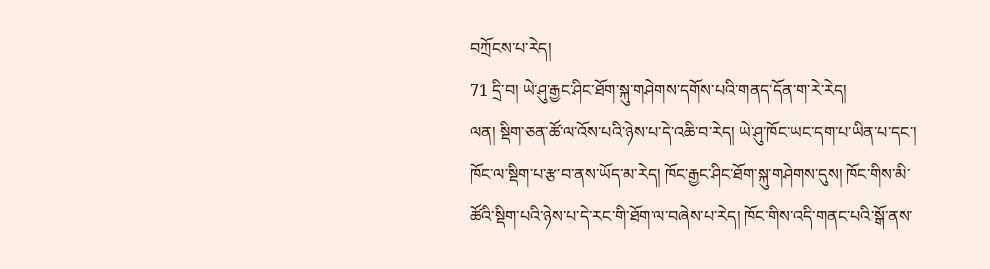བཀྲོངས་པ་རེད།
71 དྲི་བ། ཡེ་ཤུ་རྒྱང་ཤིང་ཐོག་སྐུ་གཤེགས་དགོས་པའི་གནད་དོན་ག་རེ་རེད།
ལན། སྡིག་ཅན་ཚོ་ལ་འོས་པའི་ཉེས་པ་དེ་འཆི་བ་རེད། ཡེ་ཤུ་ཁོང་ཡང་དག་པ་ཡིན་པ་དང་།
ཁོང་ལ་སྡིག་པ་རྩ་བ་ནས་ཡོད་མ་རེད། ཁོང་རྒྱང་ཤིང་ཐོག་སྐུ་གཤེགས་དུས། ཁོང་གིས་མི་
ཚོའི་སྡིག་པའི་ཉེས་པ་དེ་རང་གི་ཐོག་ལ་བཞེས་པ་རེད། ཁོང་གིས་འདི་གནང་པའི་སྒོ་ནས་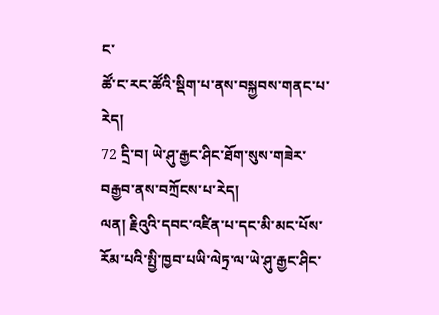ང་
ཚོ་ང་རང་ཚོའི་སྡིག་པ་ནས་བསྐྱབས་གནང་པ་རེད།
72 དྲི་བ། ཡེ་ཤུ་རྒྱང་ཤིང་ཐོག་སུས་གཟེར་བརྒྱབ་ནས་བཀྲོངས་པ་རེད།
ལན། རྗིའུའི་དབང་འཛིན་པ་དང་མི་མང་པོས་རོམ་པའི་སྤྱི་ཁྱབ་པཡི་ལེཏྲ་ལ་ཡེ་ཤུ་རྒྱང་ཤིང་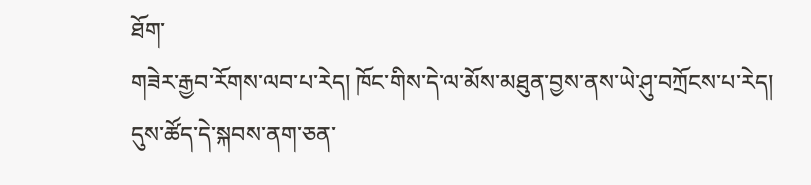ཐོག་
གཟེར་རྒྱབ་རོགས་ལབ་པ་རེད། ཁོང་གིས་དེ་ལ་མོས་མཐུན་བྱས་ནས་ཡེ་ཤུ་བཀྲོངས་པ་རེད།
དུས་ཚོད་དེ་སྐབས་ནག་ཅན་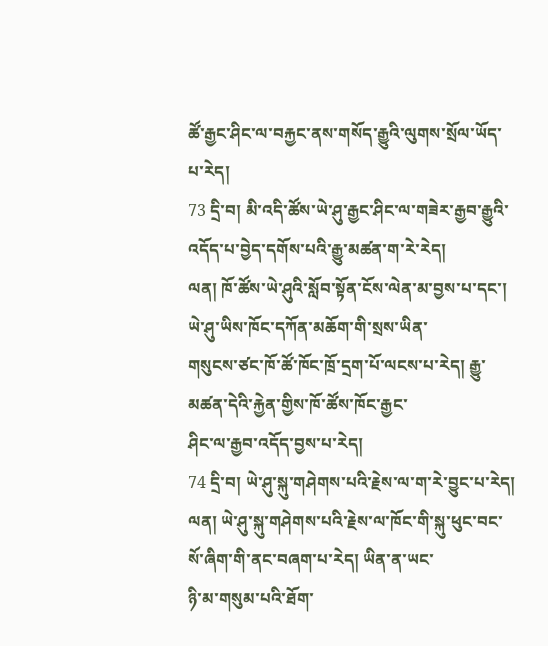ཚོ་རྒྱང་ཤིང་ལ་བརྐྱང་ནས་གསོད་རྒྱུའི་ལུགས་སྲོལ་ཡོད་པ་རེད།
73 དྲི་བ། མི་འདི་ཚོས་ཡེ་ཤུ་རྒྱང་ཤིང་ལ་གཟེར་རྒྱབ་རྒྱུའི་འདོད་པ་བྱེད་དགོས་པའི་རྒྱུ་མཚན་ག་རེ་རེད།
ལན། ཁོ་ཚོས་ཡེ་ཤུའི་སློབ་སྟོན་ངོས་ལེན་མ་བྱས་པ་དང་། ཡེ་ཤུ་ཡིས་ཁོང་དཀོན་མཆོག་གི་སྲས་ཡིན་
གསུངས་ཙང་ཁོ་ཚོ་ཁོང་ཁྲོ་དྲག་པོ་ལངས་པ་རེད། རྒྱུ་མཚན་དེའི་རྐྱེན་གྱིས་ཁོ་ཚོས་ཁོང་རྒྱང་
ཤིང་ལ་རྒྱབ་འདོད་བྱས་པ་རེད།
74 དྲི་བ། ཡེ་ཤུ་སྐུ་གཤེགས་པའི་རྗེས་ལ་ག་རེ་བྱུང་པ་རེད།
ལན། ཡེ་ཤུ་སྐུ་གཤེགས་པའི་རྗེས་ལ་ཁོང་གི་སྐུ་ཕུང་བང་སོ་ཞིག་གི་ནང་བཞག་པ་རེད། ཡིན་ན་ཡང་
ཉི་མ་གསུམ་པའི་ཐོག་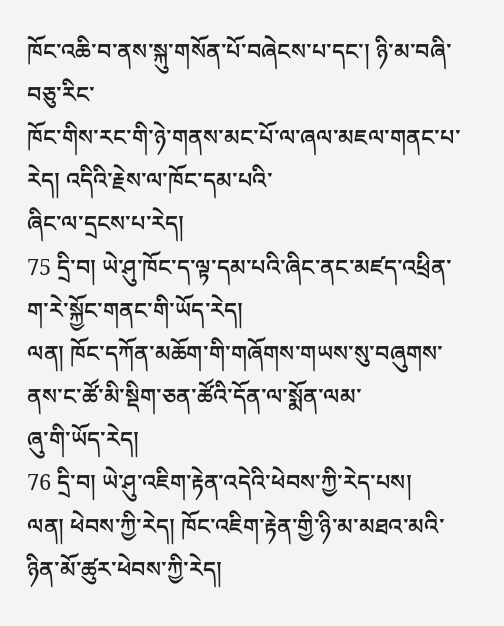ཁོང་འཆི་བ་ནས་སྐུ་གསོན་པོ་བཞེངས་པ་དང་། ཉི་མ་བཞི་བཅུ་རིང་
ཁོང་གིས་རང་གི་ཉེ་གནས་མང་པོ་ལ་ཞལ་མཇལ་གནང་པ་རེད། འདིའི་རྗེས་ལ་ཁོང་དམ་པའི་
ཞིང་ལ་དྲངས་པ་རེད།
75 དྲི་བ། ཡེ་ཤུ་ཁོང་ད་ལྟ་དམ་པའི་ཞིང་ནང་མཛད་འཕྲིན་ག་རེ་སྐྱོང་གནང་གི་ཡོད་རེད།
ལན། ཁོང་དཀོན་མཆོག་གི་གཞོགས་གཡས་སུ་བཞུགས་ནས་ང་ཚོ་མི་སྡིག་ཅན་ཚོའི་དོན་ལ་སྨོན་ལམ་
ཞུ་གི་ཡོད་རེད།
76 དྲི་བ། ཡེ་ཤུ་འཇིག་རྟེན་འདེའི་ཕེབས་ཀྱི་རེད་པས།
ལན། ཕེབས་ཀྱི་རེད། ཁོང་འཇིག་རྟེན་གྱི་ཉི་མ་མཐའ་མའི་ཉིན་མོ་ཚུར་ཕེབས་ཀྱི་རེད།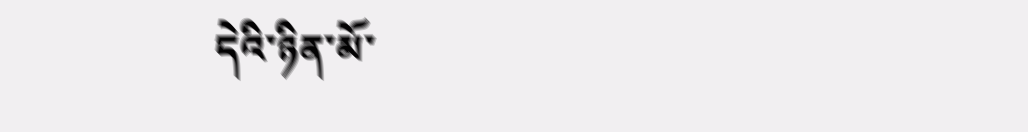དེའི་ཉིན་མོ་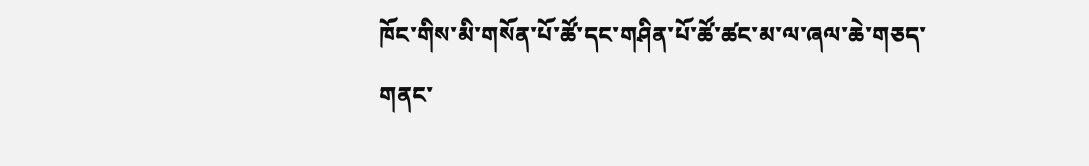ཁོང་གིས་མི་གསོན་པོ་ཚོ་དང་གཤིན་པོ་ཚོ་ཚང་མ་ལ་ཞལ་ཆེ་གཅད་གནང་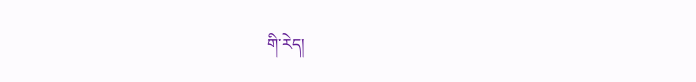གི་རེད།